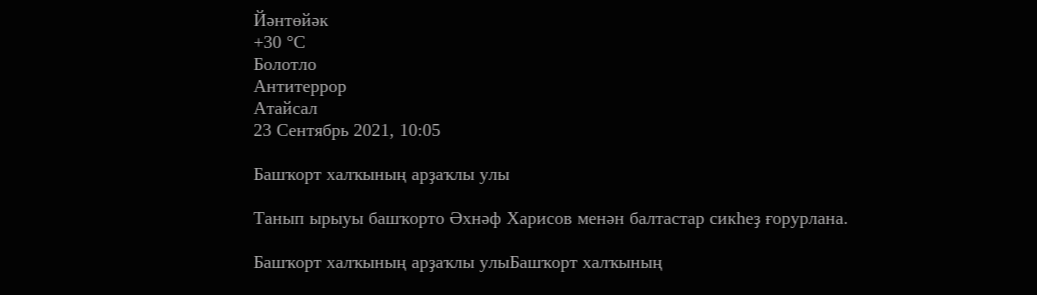Йәнтөйәк
+30 °С
Болотло
Антитеррор
Атайсал
23 Сентябрь 2021, 10:05

Башҡорт халҡының арҙаҡлы улы

Танып ырыуы башҡорто Әхнәф Харисов менән балтастар сикһеҙ ғорурлана.

Башҡорт халҡының арҙаҡлы улыБашҡорт халҡының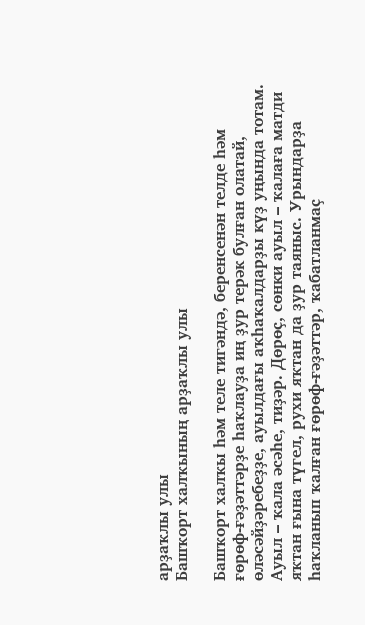арҙаҡлы улы
Башҡорт халҡының арҙаҡлы улы

Башҡорт халҡы һәм теле тигәндә, беренсенән телде һәм ғөрөф-ғәҙәттәрҙе һаҡлауҙа иң ҙур терәк булған олатай, өләсәйҙәребеҙҙе, ауылдағы аҡһаҡалдарҙы күҙ уңында тотам. Ауыл – ҡала әсәһе, тиҙәр. Дөрөҫ, сөнки ауыл – ҡалаға матди яҡтан ғына түгел, рухи яҡтан да ҙур таяныс. Урындарҙа һаҡланып ҡалған ғөрөф-ғәҙәттәр, ҡабатланмаҫ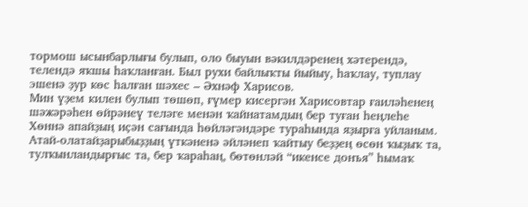тормош ысынбарлығы булып, оло быуын вәкилдәренең хәтерендә, телендә яҡшы һаҡланған. Был рухи байлыҡты йыйыу, һаҡлау, туплау эшенә ҙур көс һалған шәхес – Әхнәф Харисов.
Мин үҙем килен булып төшөп, ғүмер кисергән Харисовтар ғаиләһенең шәжәрәһен өйрәнеү теләге менән ҡайнатамдың бер туған һеңлеһе Хөннә апайҙың иҫән сағында һөйләгәндәре тураһында яҙырға уйланым. Атай-олатайҙарыбыҙҙың үткәненә әйләнеп ҡайтыу беҙҙең өсөн ҡыҙыҡ та, тулҡынландырғыс та, бер ҡараһаң, бөтөнләй “икенсе донъя” һымаҡ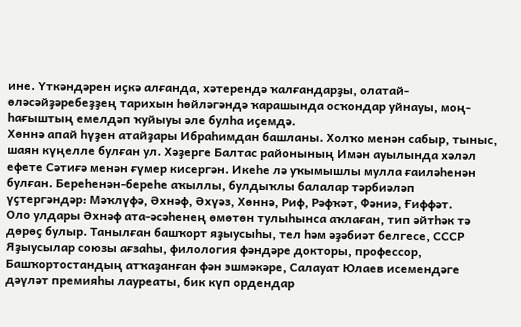ине. Үткәндәрен иҫкә алғанда, хәтерендә ҡалғандарҙы, олатай-өләсәйҙәребеҙҙең тарихын һөйләгәндә ҡарашында осҡондар уйнауы, моң-һағыштың емелдәп ҡуйыуы әле булһа иҫемдә.
Хөннә апай һүҙен атайҙары Ибраһимдан башланы. Холҡо менән сабыр, тыныс, шаян күңелле булған ул. Хәҙерге Балтас районының Имән ауылында хәләл ефете Сәтиғә менән ғүмер кисергән. Икеһе лә уҡымышлы мулла ғаиләһенән булған. Береһенән-береһе аҡыллы, булдыҡлы балалар тәрбиәләп үҫтергәндәр: Мәҡлүфә, Әхнәф, Әхүәз, Хөннә, Риф, Рәфҡәт, Фәниә, Ғиффәт.
Оло улдары Әхнәф ата-әсәһенең өмөтөн тулыһынса аҡлаған, тип әйтһәк тә дөрөҫ булыр. Танылған башҡорт яҙыусыһы, тел һәм әҙәбиәт белгесе, СССР Яҙыусылар союзы ағзаһы, филология фәндәре докторы, профессор, Башҡортостандың атҡаҙанған фән эшмәкәре, Салауат Юлаев исемендәге дәүләт премияһы лауреаты, бик күп ордендар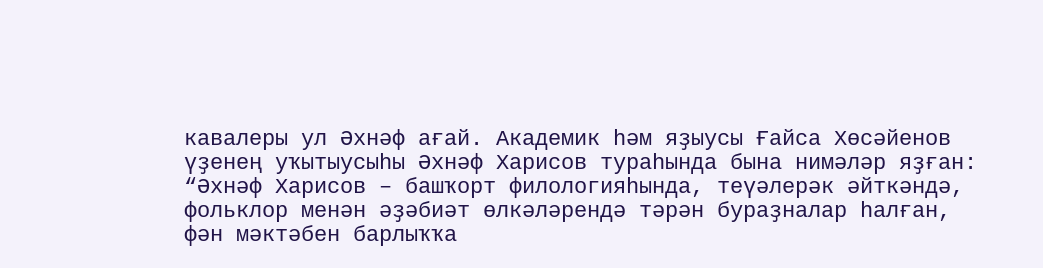кавалеры ул Әхнәф ағай. Академик һәм яҙыусы Ғайса Хөсәйенов үҙенең уҡытыусыһы Әхнәф Харисов тураһында бына нимәләр яҙған: “Әхнәф Харисов – башҡорт филологияһында, теүәлерәк әйткәндә, фольклор менән әҙәбиәт өлкәләрендә тәрән бураҙналар һалған, фән мәктәбен барлыҡҡа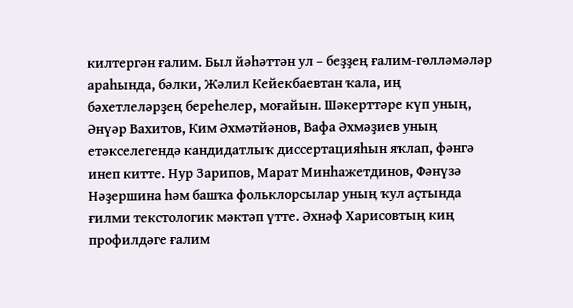килтергән ғалим. Был йәһәттән ул – беҙҙең ғалим-гөлләмәләр араһында, бәлки, Жәлил Кейекбаевтан ҡала, иң бәхетлеләрҙең береһелер, моғайын. Шәкерттәре күп уның, Әнүәр Вахитов, Ким Әхмәтйәнов, Вафа Әхмәҙиев уның етәкселегендә кандидатлыҡ диссертацияһын яҡлап, фәнгә инеп китте. Нур Зарипов, Марат Минһажетдинов, Фәнүзә Нәҙершина һәм башҡа фольклорсылар уның ҡул аҫтында ғилми текстологик мәктәп үтте. Әхнәф Харисовтың киң профилдәге ғалим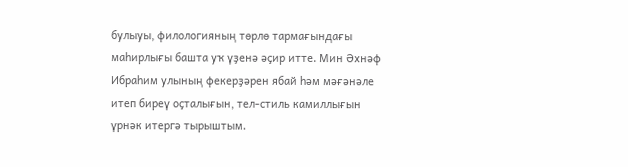булыуы, филологияның төрлө тармағындағы маһирлығы башта уҡ үҙенә әҫир итте. Мин Әхнәф Ибраһим улының фекерҙәрен ябай һәм мәғәнәле итеп биреү оҫталығын, тел-стиль камиллығын үрнәк итергә тырыштым.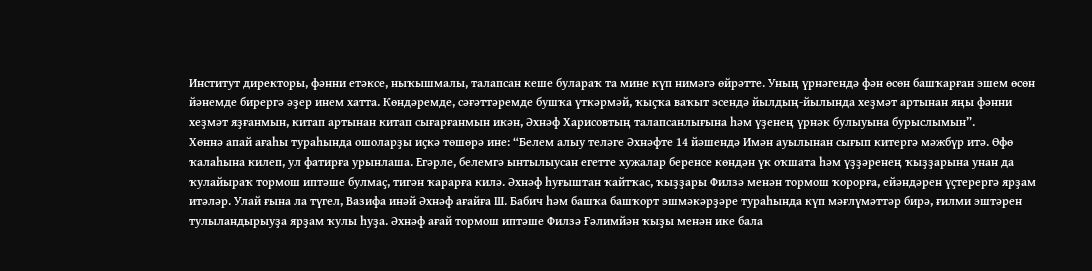Институт директоры, фәнни етәксе, ныҡышмалы, талапсан кеше булараҡ та мине күп нимәгә өйрәтте. Уның үрнәгендә фән өсөн башҡарған эшем өсөн йәнемде бирергә әҙер инем хатта. Көндәремде, сәғәттәремде бушҡа үткәрмәй, ҡыҫҡа ваҡыт эсендә йылдың-йылында хеҙмәт артынан яңы фәнни хеҙмәт яҙғанмын, китап артынан китап сығарғанмын икән, Әхнәф Харисовтың талапсанлығына һәм үҙенең үрнәк булыуына бурыслымын”.
Хөннә апай ағаһы тураһында ошоларҙы иҫкә төшөрә ине: “Белем алыу теләге Әхнәфте 14 йәшендә Имән ауылынан сығып китергә мәжбүр итә. Өфө ҡалаһына килеп, ул фатирға урынлаша. Егәрле, белемгә ынтылыусан егетте хужалар беренсе көндән үк оҡшата һәм үҙҙәренең ҡыҙҙарына унан да ҡулайыраҡ тормош иптәше булмаҫ, тигән ҡарарға килә. Әхнәф һуғыштан ҡайтҡас, ҡыҙҙары Филзә менән тормош ҡорорға, ейәндәрен үҫтерергә ярҙам итәләр. Улай ғына ла түгел, Вазифа инәй Әхнәф ағайға Ш. Бабич һәм башҡа башҡорт эшмәкәрҙәре тураһында күп мәғлүмәттәр бирә, ғилми эштәрен тулыландырыуҙа ярҙам ҡулы һуҙа. Әхнәф ағай тормош иптәше Филзә Ғәлимйән ҡыҙы менән ике бала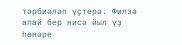тәрбиәләп үҫтерә. Филзә апай бер нисә йыл үҙ һөнәре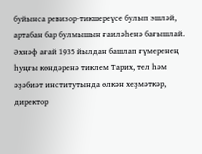буйынса ревизор-тикшереүсе булып эшләй, артабан бар булмышын ғаиләһенә бағышлай. Әхнәф ағай 1935 йылдан башлап ғүмеренең һуңғы көндәренә тиклем Тарих, тел һәм әҙәбиәт институтында өлкән хеҙмәткәр, директор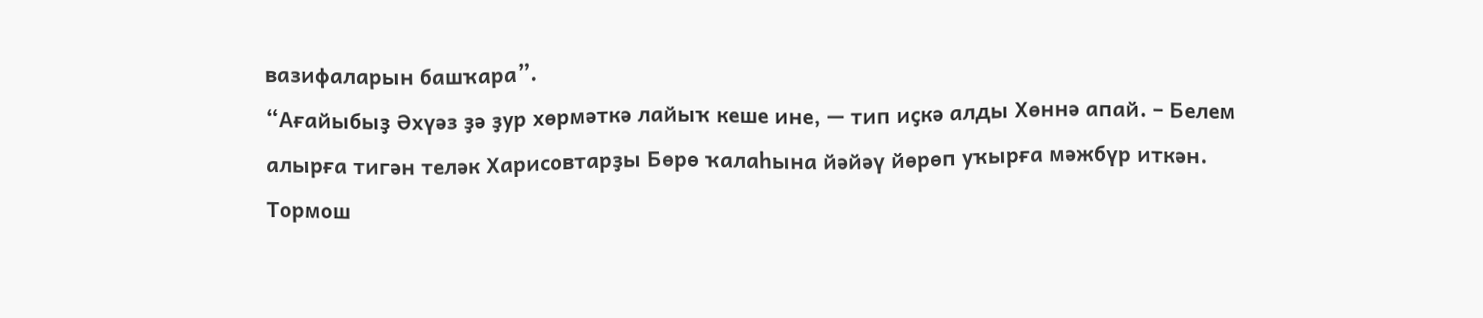вазифаларын башҡара”.
“Ағайыбыҙ Әхүәз ҙә ҙур хөрмәткә лайыҡ кеше ине, — тип иҫкә алды Хөннә апай. – Белем алырға тигән теләк Харисовтарҙы Бөрө ҡалаһына йәйәү йөрөп уҡырға мәжбүр иткән. Тормош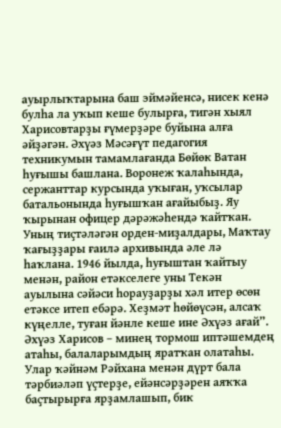ауырлыҡтарына баш эймәйенсә, нисек кенә булһа ла уҡып кеше булырға, тигән хыял Харисовтарҙы ғүмерҙәре буйына алға әйҙәгән. Әхүәз Мәсәғүт педагогия техникумын тамамлағанда Бөйөк Ватан һуғышы башлана. Воронеж ҡалаһында, сержанттар курсында уҡыған, уҡсылар батальонында һуғышҡан ағайыбыҙ. Яу ҡырынан офицер дәрәжәһендә ҡайтҡан. Уның тиҫтәләгән орден-миҙалдары, Маҡтау ҡағыҙҙары ғаилә архивында әле лә һаҡлана. 1946 йылда, һуғыштан ҡайтыу менән, район етәкселеге уны Текән ауылына сәйәси һорауҙарҙы хәл итер өсөн етәксе итеп ебәрә. Хеҙмәт һөйөүсән, алсаҡ күңелле, туған йәнле кеше ине Әхүәз ағай”.
Әхүәз Харисов – минең тормош иптәшемдең атаһы, балаларымдың яратҡан олатаһы. Улар ҡәйнәм Рәйхана менән дүрт бала тәрбиәләп үҫтерҙе, ейәнсәрҙәрен аяҡҡа баҫтырырға ярҙамлашып, бик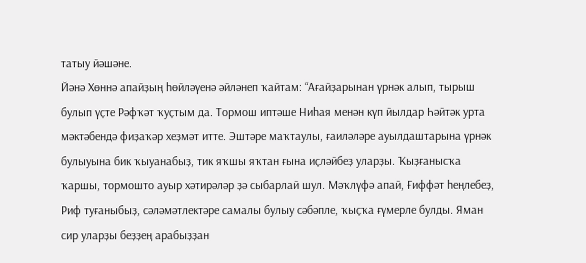татыу йәшәне.
Йәнә Хөннә апайҙың һөйләүенә әйләнеп ҡайтам: “Ағайҙарынан үрнәк алып, тырыш булып үҫте Рәфҡәт ҡуҫтым да. Тормош иптәше Ниһая менән күп йылдар Һәйтәк урта мәктәбендә фиҙаҡәр хеҙмәт итте. Эштәре маҡтаулы, ғаиләләре ауылдаштарына үрнәк булыуына бик ҡыуанабыҙ, тик яҡшы яҡтан ғына иҫләйбеҙ уларҙы. Ҡыҙғанысҡа ҡаршы, тормошто ауыр хәтирәләр ҙә сыбарлай шул. Мәҡлүфә апай, Ғиффәт һеңлебеҙ, Риф туғаныбыҙ, сәләмәтлектәре самалы булыу сәбәпле, ҡыҫҡа ғүмерле булды. Яман сир уларҙы беҙҙең арабыҙҙан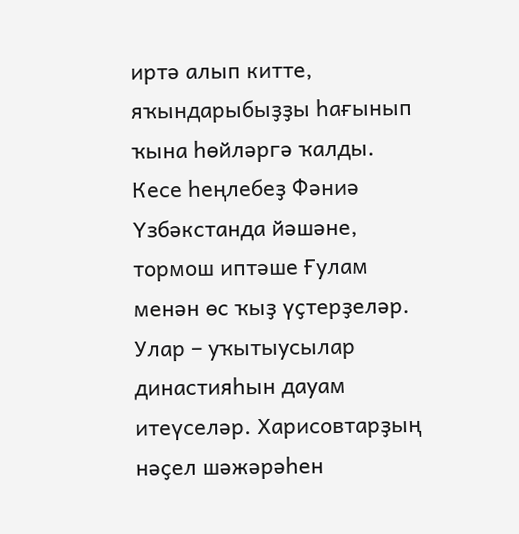иртә алып китте, яҡындарыбыҙҙы һағынып ҡына һөйләргә ҡалды. Кесе һеңлебеҙ Фәниә Үзбәкстанда йәшәне, тормош иптәше Ғулам менән өс ҡыҙ үҫтерҙеләр. Улар – уҡытыусылар династияһын дауам итеүселәр. Харисовтарҙың нәҫел шәжәрәһен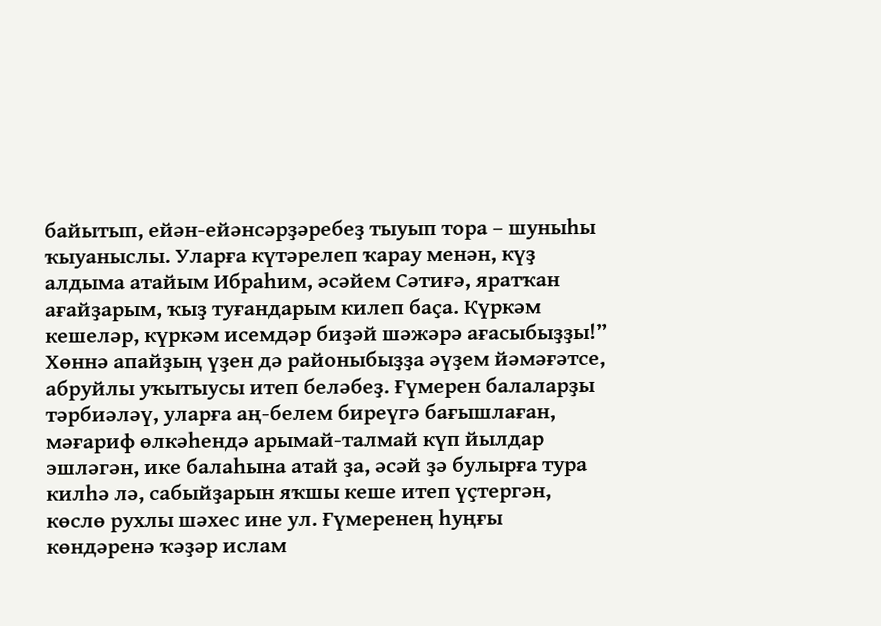байытып, ейән-ейәнсәрҙәребеҙ тыуып тора – шуныһы ҡыуаныслы. Уларға күтәрелеп ҡарау менән, күҙ алдыма атайым Ибраһим, әсәйем Сәтиғә, яратҡан ағайҙарым, ҡыҙ туғандарым килеп баҫа. Күркәм кешеләр, күркәм исемдәр биҙәй шәжәрә ағасыбыҙҙы!”
Хөннә апайҙың үҙен дә районыбыҙҙа әүҙем йәмәғәтсе, абруйлы уҡытыусы итеп беләбеҙ. Ғүмерен балаларҙы тәрбиәләү, уларға аң-белем биреүгә бағышлаған, мәғариф өлкәһендә арымай-талмай күп йылдар эшләгән, ике балаһына атай ҙа, әсәй ҙә булырға тура килһә лә, сабыйҙарын яҡшы кеше итеп үҫтергән, көслө рухлы шәхес ине ул. Ғүмеренең һуңғы көндәренә ҡәҙәр ислам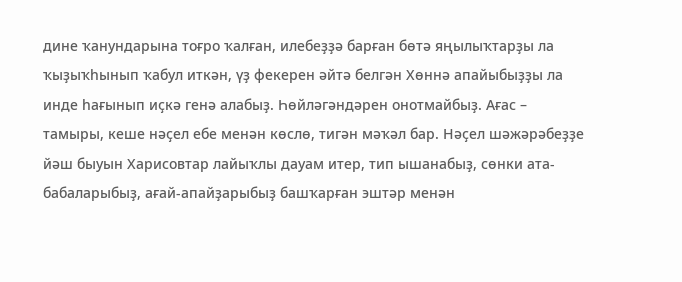дине ҡанундарына тоғро ҡалған, илебеҙҙә барған бөтә яңылыҡтарҙы ла ҡыҙыҡһынып ҡабул иткән, үҙ фекерен әйтә белгән Хөннә апайыбыҙҙы ла инде һағынып иҫкә генә алабыҙ. Һөйләгәндәрен онотмайбыҙ. Ағас – тамыры, кеше нәҫел ебе менән көслө, тигән мәҡәл бар. Нәҫел шәжәрәбеҙҙе йәш быуын Харисовтар лайыҡлы дауам итер, тип ышанабыҙ, сөнки ата-бабаларыбыҙ, ағай-апайҙарыбыҙ башҡарған эштәр менән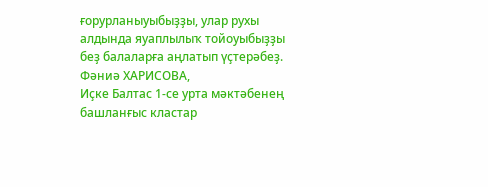ғорурланыуыбыҙҙы, улар рухы алдында яуаплылыҡ тойоуыбыҙҙы беҙ балаларға аңлатып үҫтерәбеҙ.
Фәниә ХАРИСОВА,
Иҫке Балтас 1-се урта мәктәбенең башланғыс кластар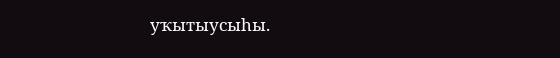уҡытыусыһы.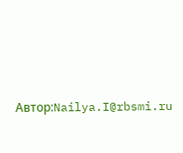Автор:Nailya.I@rbsmi.ru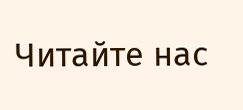Читайте нас